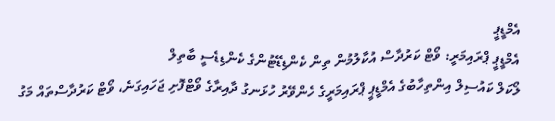އެމްޑީޕީ
އެމްޑީޕީ ޕްރައިމަރީ: ވޯޓް ކަރުދާސް އުކާލުމުން ތިން ކެންޑިޑޭޓުންގެ ކެންޑިޑެސީ ބާތިލް
ލޯކަލް ކައުސިލް އިންތިހާބުގެ އެމްޑީޕީ ޕްރައިމަރީގެ ހެންވޭރު ހުޅަނގު ދާއިރާގެ ވޯޓްފޮށި ޖަހައިގަނެ، ވޯޓް ކަރުދާސްތައް މަގު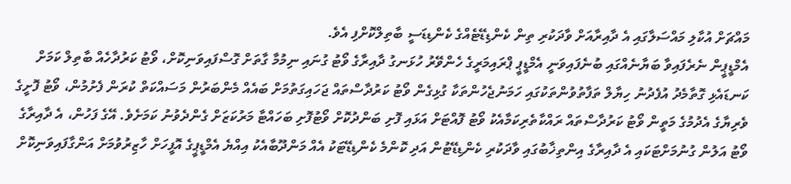މައްޗަށް އުކާލި މައްސަލާގައި އެ ދާއިރާއަށް ވާދަކުރި ތިން ކެންޑިޑޭޓެއްގެ ކެންޑިޑަސީ ބާތިލްކޮށްފި އެވެ.
އެމްޑީޕީން ނެރެފައިވާ ބަޔާނެއްގައި ބުނެފައިވަނީ އެމްޑީޕީ ޕްރައިމަރީގެ ހެންވޭރު ހުޅަނގު ދާއިރާގެ ވޯޓު ގުނައި ނިމުމާ ގާތަށް ގޮސްފައިވަނިކޮށް، ވޯޓު ކަރުދާހެއް ބާތިލް ކަމަށް ކަނޑައެޅި ގޮތާމެދު އުފެދުނު ހިޔާލް ތަފާތުވުންތަކުގައި ހަމަނުޖެހުންތަކާ ގުޅިގެން ވޯޓު ކަރުދާސްތައް ޖަހައިގަތުމަށް ބައެއް މެންބަރުން މަސައްކަތް ކުރަން ފެށުމުން، ވޯޓު ފޮށީގެ ވެރިޔާގެ އެދުމުގެ މަތީން ވޯޓު ކަރުދާސްތައް ރައްކާތެރިކަމާއެކު ވޯޓު ފޮއްޓަށް އަޅައި ފޮށި ބަންދުކޮށް ވޯޓުފޮށި ބަހައްޓާ މަރުކަޒަށް ގެންދެވުނު ކަމަށެވެ. އޭގެ ފަހުން، އެ ދާއިރާގެ ވޯޓު އަލުން ގުނުމަށްޓަކައި އެ ދާއިރާގެ އިންތިޚާބުގައި ވާދަކުރި ކެންޑިޑޭޓުން އަދި ކޮންމެ ކެންޑިޑޭޓަކު އެއް މަންދޫބާއެކު އިއްޔެ އެމްޑީޕީގެ އޮފީހަށް ހާޒިރުވުމަށް އަންގާފައިވަނިކޮށް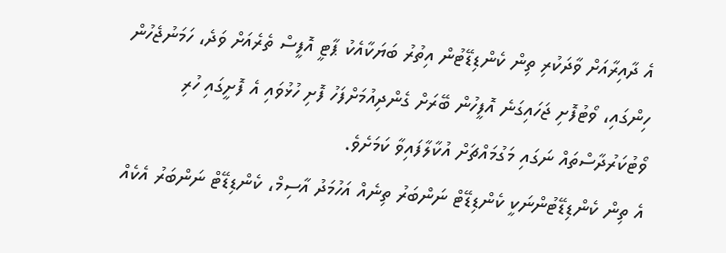އެ ދާއިރާއަށް ވާދަކުރި ތިން ކެންޑިޑޭޓުން އިތުރު ބަޔަކާއެކު ޕާޓީ އޮފީސް ތެރެއަށް ވަދެ، ހަމަނުޖެހުން ހިންގައި، ވޯޓުފޮށި ޖަހައިގަނެ އޮފީހުން ބޭރަށް ގެންދިއުމަށްފަހު ފޮށި ހުޅުވައި އެ ފޮށީގައި ހުރި ވޯޓުކަރުދާސްތައް ނަގައި މަގުމައްޗަށް އުކާލާފައިވާ ކަމަށެވެ.
އެ ތިން ކެންޑިޑޭޓުންނަކީ ކެންޑިޑޭޓް ނަންބަރު ތިނެއް އަހުމަދު އާސިމް، ކެންޑިޑޭޓް ނަންބަރު އެކެއް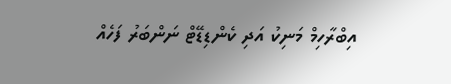އިބްރާހިމް މަނިކު އަދި ކެންޑިޑޭޓް ނަންބަރު ފަހެއް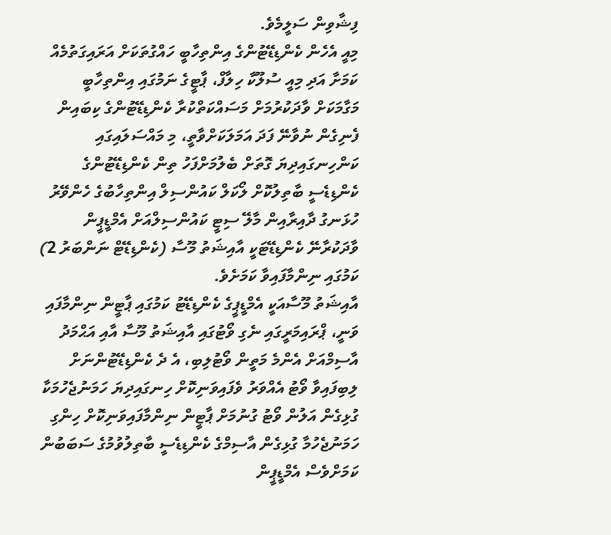ފިޝާވިން ސަލީމެވެ.
މިއީ އެހެން ކެންޑިޑޭޓުންގެ އިންތިހާބީ ހައްގުތަކަށް އަރައިގަތުމެއް ކަމަށާ އަދި މިއީ ސުލޫކާ ހިލާފް، ޕާޓީގެ ނަމުގައި އިންތިހާބީ މަގާމަކަށް ވާދަކުރުމަށް މަސައްކަތްކުރާ ކެންޑިޑޭޓުންގެ ކިބައިން ފެނިގެން ނުވާނޭ ފަދަ އަމަލަކަށްވާތީ، މި މައްސަލައިގައި ކަންހިނގައިދިޔަ ގޮތަށް ބެލުމަށްފަހު ތިން ކެންޑިޑޭޓުންގެ ކެންޑިޑެސީ ބާތިލުކޮށް ލޯކަލް ކައުންސިލް އިންތިހާބުގެ ހެންވޭރު ހުޅަނގު ދާއިރާއިން މާލޭ ސިޓީ ކައުންސިލްއަށް އެމްޑީޕީން ވާދަކުރާނޭ ކެންޑިޑޭޓަކީ އާއިޝަތު މޫސާ (ކެންޑިޑޭޓް ނަންބަރު 2) ކަމުގައި ނިންމާފައިވާ ކަމަށެވެ.
އާއިޝަތު މޫސާއަކީ އެމްޑީޕީގެ ކެންޑިޑޭޓު ކަމުގައި ޕާޓީން ނިންމާފައި ވަނީ، ޕްރައިމަރީގައި ނެގި ވޯޓުގައި އާއިޝަތު މޫސާ އާއި އަޙްމަދު އާސިމްއަށް އެންމެ މަތީން ވޯޓުލިބި، އެ ދެ ކެންޑިޑޭޓުންނަށް ލިބިފައިވާ ވޯޓު އެއްވަރު ވެފައިވަނިކޮށް ހިނގައިދިޔަ ހަމަނުޖެހުމަކާ ގުޅިގެން އަލުން ވޯޓު ގުނުމަށް ޕާޓީން ނިންމާފައިވަނިކޮށް ހިންގި ހަމަނުޖެހުމާ ގުޅިގެން އާސިމްގެ ކެންޑިޑެސީ ބާތިލުވުމުގެ ސަބަބުން ކަމަށްވެސް އެމްޑީޕީން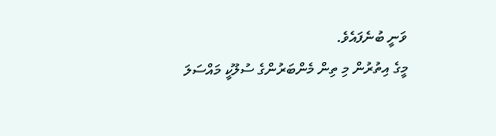ވަނީ ބުނެފައެވެ.
މީގެ އިތުރުން މި ތިން މެންބަރުންގެ ސުލޫކީ މައްސަލަ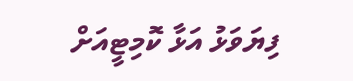ފިޔަވަޅު އަޅާ ކޮމިޓީއަށް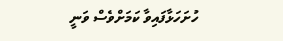ހުށަހަޅާފައިވާ ކަމަށްވެސް ވަނީ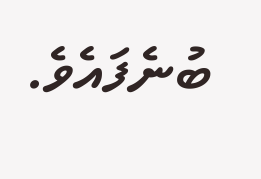ބުނެފައެވެ.